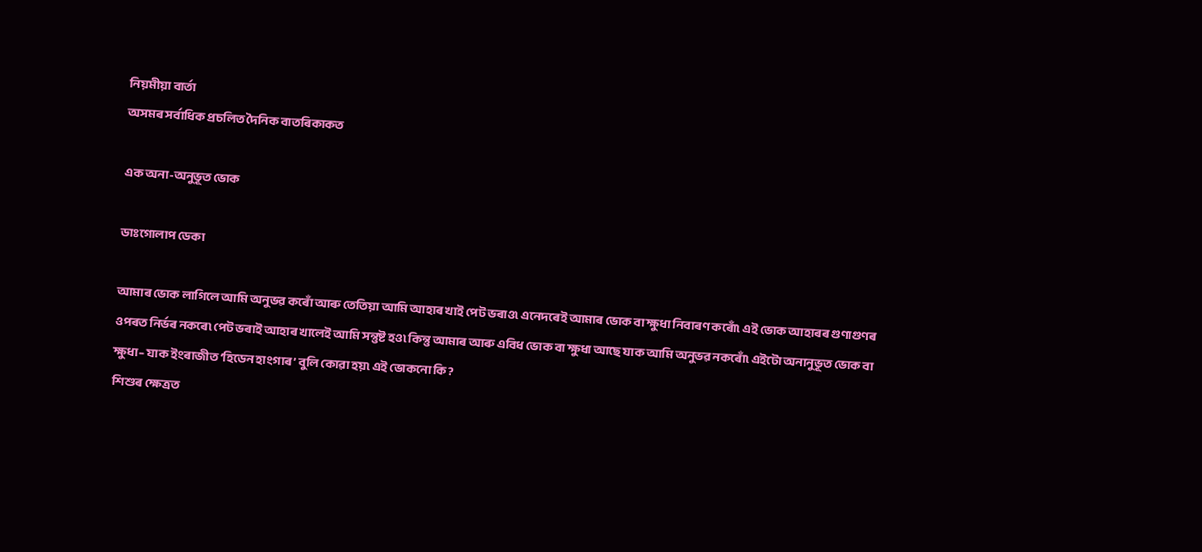নিয়মীয়া বাৰ্তা
অসমৰ সৰ্বাধিক প্ৰচলিত দৈনিক বাতৰিকাকত

এক অনা-অনুভূত ভোক

ডাঃগোলাপ ডেকা

আমাৰ ভোক লাগিলে আমি অনুভৱ কৰোঁ আৰু তেতিয়া আমি আহাৰ খাই পেট ভৰাও৷ এনেদৰেই আমাৰ ভোক বা ক্ষুধা নিবাৰণ কৰোঁ৷ এই ভোক আহাৰৰ গুণাগুণৰ ওপৰত নির্ভৰ নকৰে৷ পেট ভৰাই আহাৰ খালেই আমি সন্তুষ্ট হও৷ কিন্তু আমাৰ আৰু এবিধ ভোক বা ক্ষুধা আছে যাক আমি অনুভৱ নকৰোঁ৷ এইটো অনানুভূত ভোক বা ক্ষুধা– যাক ইংৰাজীত ‘হিডেন হাংগাৰ’ বুলি কোৱা হয়৷ এই ভোকনো কি?
শিশুৰ ক্ষেত্রত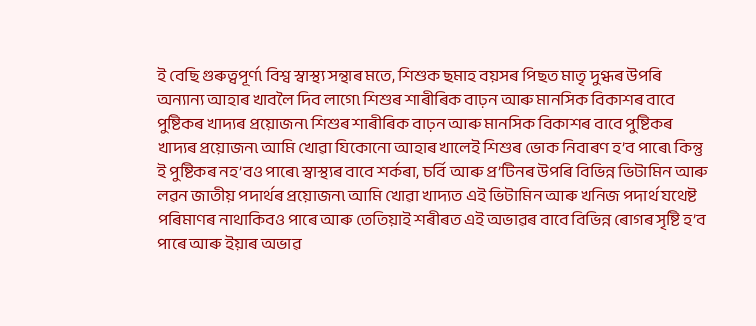ই বেছি গুৰুত্বপূর্ণ৷ বিশ্ব স্বাস্থ্য সন্থাৰ মতে, শিশুক ছমাহ বয়সৰ পিছত মাতৃ দুগ্ধৰ উপৰি অন্যান্য আহাৰ খাবলৈ দিব লাগে৷ শিশুৰ শাৰীৰিক বাঢ়ন আৰু মানসিক বিকাশৰ বাবে পুষ্টিকৰ খাদ্যৰ প্রয়োজন৷ শিশুৰ শাৰীৰিক বাঢ়ন আৰু মানসিক বিকাশৰ বাবে পুষ্টিকৰ খাদ্যৰ প্রয়োজন৷ আমি খোৱা যিকোনো আহাৰ খালেই শিশুৰ ভোক নিবাৰণ হ’ব পাৰে৷ কিন্তু ই পুষ্টিকৰ নহ’বও পাৰে৷ স্বাস্থ্যৰ বাবে শর্কৰা, চর্বি আৰু প্র’টিনৰ উপৰি বিভিন্ন ভিটামিন আৰু লৱন জাতীয় পদার্থৰ প্রয়োজন৷ আমি খোৱা খাদ্যত এই ভিটামিন আৰু খনিজ পদার্থ যথেষ্ট পৰিমাণৰ নাথাকিবও পাৰে আৰু তেতিয়াই শৰীৰত এই অভাৱৰ বাবে বিভিন্ন ৰোগৰ সৃষ্টি হ’ব পাৰে আৰু ইয়াৰ অভাৱ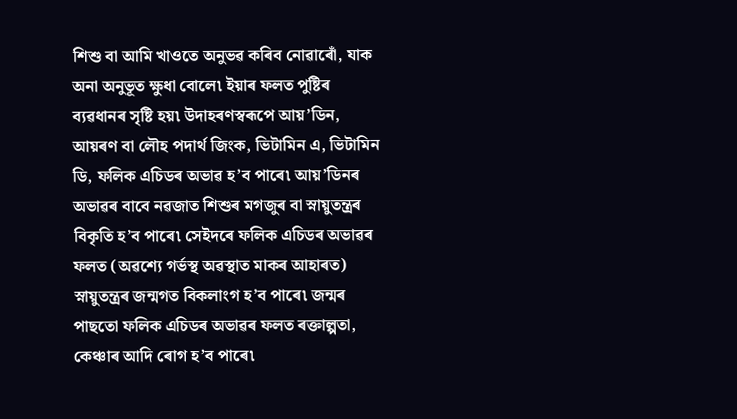শিশু বা আমি খাওতে অনুভৱ কৰিব নোৱাৰোঁ, যাক অনা অনুভূত ক্ষুধা বোলে৷ ইয়াৰ ফলত পুষ্টিৰ ব্যৱধানৰ সৃষ্টি হয়৷ উদাহৰণস্বৰূপে আয়’ডিন, আয়ৰণ বা লৌহ পদার্থ জিংক, ভিটামিন এ, ভিটামিন ডি, ফলিক এচিডৰ অভাৱ হ’ব পাৰে৷ আয়’ডিনৰ অভাৱৰ বাবে নৱজাত শিশুৰ মগজুৰ বা স্নায়ুতন্ত্রৰ বিকৃতি হ’ব পাৰে৷ সেইদৰে ফলিক এচিডৰ অভাৱৰ ফলত (অৱশ্যে গর্ভস্থ অৱস্থাত মাকৰ আহাৰত) স্নায়ুতন্ত্রৰ জন্মগত বিকলাংগ হ’ব পাৰে৷ জন্মৰ পাছতো ফলিক এচিডৰ অভাৱৰ ফলত ৰক্তাল্পতা, কেঞ্চাৰ আদি ৰোগ হ’ব পাৰে৷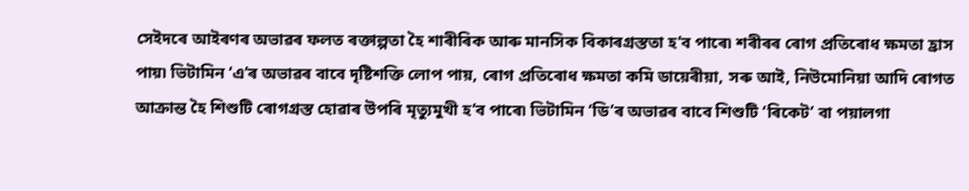সেইদৰে আইৰণৰ অভাৱৰ ফলত ৰক্তাল্পতা হৈ শাৰীৰিক আৰু মানসিক বিকাৰগ্রস্ততা হ’ব পাৰে৷ শৰীৰৰ ৰোগ প্রতিৰোধ ক্ষমতা হ্রাস পায়৷ ভিটামিন ‘এ’ৰ অভাৱৰ বাবে দৃষ্টিশক্তি লোপ পায়, ৰোগ প্রতিৰোধ ক্ষমতা কমি ডায়েৰীয়া, সৰু আই, নিউমোনিয়া আদি ৰোগত আক্রান্ত হৈ শিশুটি ৰোগগ্রস্ত হোৱাৰ উপৰি মৃত্যুমুখী হ’ব পাৰে৷ ভিটামিন ‘ডি’ৰ অভাৱৰ বাবে শিশুটি ‘ৰিকেট’ বা পয়ালগা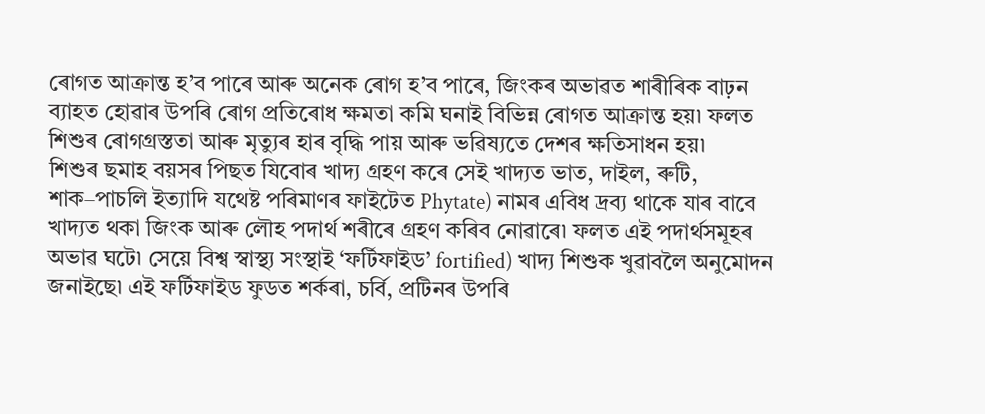ৰোগত আক্রান্ত হ’ব পাৰে আৰু অনেক ৰোগ হ’ব পাৰে, জিংকৰ অভাৱত শাৰীৰিক বাঢ়ন ব্যাহত হোৱাৰ উপৰি ৰোগ প্রতিৰোধ ক্ষমতা কমি ঘনাই বিভিন্ন ৰোগত আক্রান্ত হয়৷ ফলত শিশুৰ ৰোগগ্রস্ততা আৰু মৃত্যুৰ হাৰ বৃদ্ধি পায় আৰু ভৱিষ্যতে দেশৰ ক্ষতিসাধন হয়৷
শিশুৰ ছমাহ বয়সৰ পিছত যিবোৰ খাদ্য গ্রহণ কৰে সেই খাদ্যত ভাত, দাইল, ৰুটি, শাক–পাচলি ইত্যাদি যথেষ্ট পৰিমাণৰ ফাইটেত Phytate) নামৰ এবিধ দ্রব্য থাকে যাৰ বাবে খাদ্যত থকা জিংক আৰু লৌহ পদার্থ শৰীৰে গ্রহণ কৰিব নোৱাৰে৷ ফলত এই পদার্থসমূহৰ অভাৱ ঘটে৷ সেয়ে বিশ্ব স্বাস্থ্য সংস্থাই ‘ফর্টিফাইড’ fortified) খাদ্য শিশুক খুৱাবলৈ অনুমোদন জনাইছে৷ এই ফর্টিফাইড ফুডত শর্কৰা, চর্বি, প্রটিনৰ উপৰি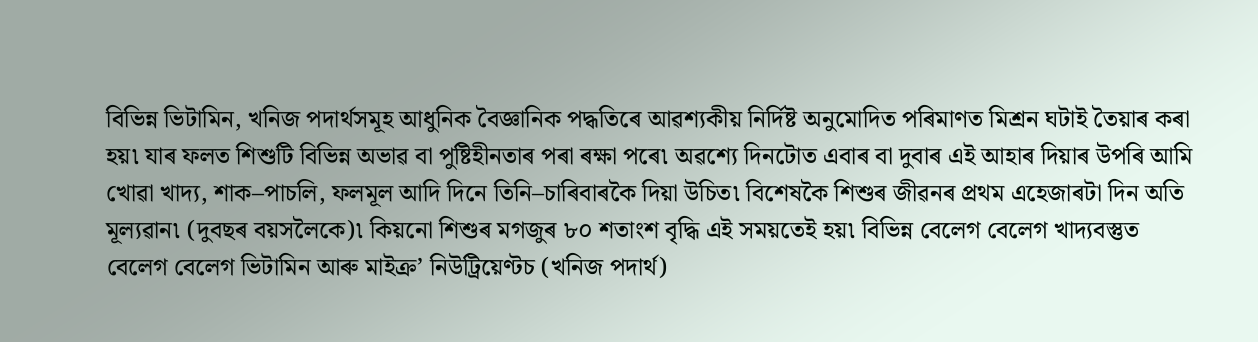বিভিন্ন ভিটামিন, খনিজ পদার্থসমূহ আধুনিক বৈজ্ঞানিক পদ্ধতিৰে আৱশ্যকীয় নির্দিষ্ট অনুমোদিত পৰিমাণত মিশ্রন ঘটাই তৈয়াৰ কৰা হয়৷ যাৰ ফলত শিশুটি বিভিন্ন অভাৱ বা পুষ্টিহীনতাৰ পৰা ৰক্ষা পৰে৷ অৱশ্যে দিনটোত এবাৰ বা দুবাৰ এই আহাৰ দিয়াৰ উপৰি আমি খোৱা খাদ্য, শাক–পাচলি, ফলমূল আদি দিনে তিনি–চাৰিবাৰকৈ দিয়া উচিত৷ বিশেষকৈ শিশুৰ জীৱনৰ প্রথম এহেজাৰটা দিন অতি মূল্যৱান৷ (দুবছৰ বয়সলৈকে)৷ কিয়নো শিশুৰ মগজুৰ ৮০ শতাংশ বৃদ্ধি এই সময়তেই হয়৷ বিভিন্ন বেলেগ বেলেগ খাদ্যবস্তুত বেলেগ বেলেগ ভিটামিন আৰু মাইক্র’ নিউট্রিয়েণ্টচ (খনিজ পদার্থ)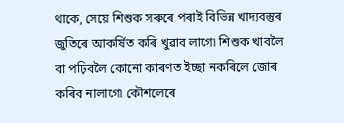থাকে, সেয়ে শিশুক সৰুৰে পৰাই বিভিন্ন খাদ্যবস্তুৰ জুতিৰে আকর্ষিত কৰি খুৱাব লাগে৷ শিশুক খাবলৈ বা পঢ়িবলৈ কোনো কাৰণত ইচ্ছা নকৰিলে জোৰ কৰিব নালাগে৷ কৌশলেৰে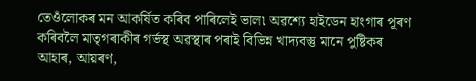তেওঁলোকৰ মন আকর্ষিত কৰিব পাৰিলেই ভাল৷ অৱশ্যে হাইডেন হাংগাৰ পূৰণ কৰিবলৈ মাতৃগৰাকীৰ গর্ভস্থ অৱস্থাৰ পৰাই বিভিন্ন খাদ্যবস্তু মানে পুষ্টিকৰ আহাৰ, আয়ৰণ,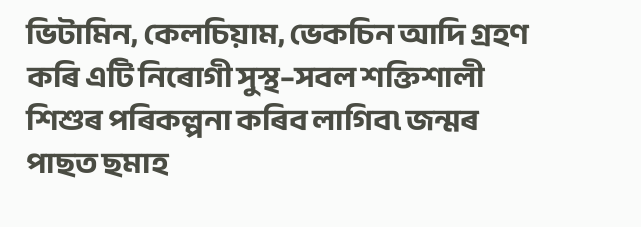ভিটামিন, কেলচিয়াম, ভেকচিন আদি গ্রহণ কৰি এটি নিৰোগী সুস্থ–সবল শক্তিশালী শিশুৰ পৰিকল্পনা কৰিব লাগিব৷ জন্মৰ পাছত ছমাহ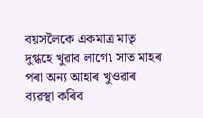বয়সলৈকে একমাত্র মাতৃ দুগ্ধহে খুৱাব লাগে৷ সাত মাহৰ পৰা অন্য আহাৰ খুওৱাৰ ব্যৱস্থা কৰিব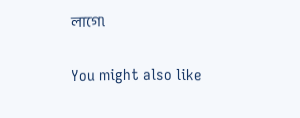লাগে৷

You might also like